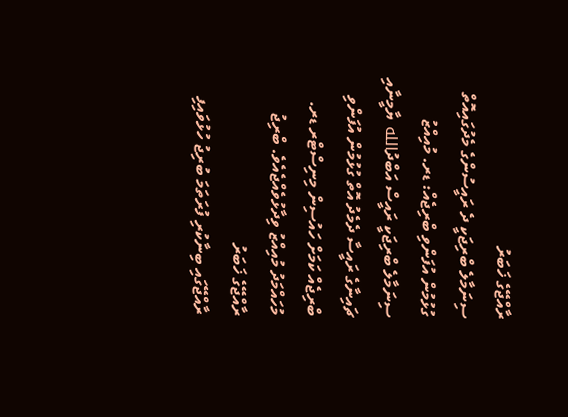ރާއްޖޭގެ ޚަބަރު
ސިނަމާލެ ބްރިޖަކީ ދެ ރައީސުންގެ މެދުގައިއޮތް ގުޅުމުން އުފަންވި ބްރިޖެއް: ޑރ. މުއިއްޒު
ސިނަމާލެ ބްރިޖަކީ ރައީސް އަބްދުالله ޔާމީނާއި ޗައިނާގެ ރައީސާ ދެމެދު އޮތް ގުޅުމުން އުފަންވި ބްރިޖެއް ކަމަށް ހައުސިން މިނިސްޓްރ ޑރ. މުހައްމަދު މުއިއްޒު ވިދާޅުވެއްޖެއެވެ. ބްރިޖު
ރާއްޖޭގެ ޚަބަރު
ރާއްޖޭގައި ބިނާކުރި ފުރަތަމަ ބުރިޖު ހުޅުވައިފި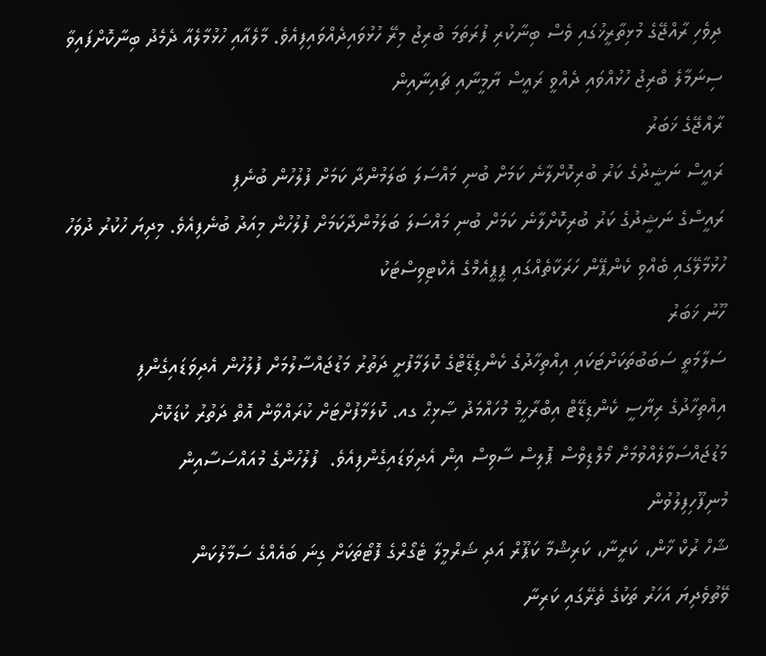ދިވެހި ރާއްޖޭގެ މުޅިތާރީޚުގައި ވެސް ބިނާކުރި ފުރަތަމަ ބުރިޖު މިރޭ ހުޅުވައިދެއްވައިފިއެވެ. މާލެއާއި ހުޅުމާލެއާ ދެމެދު ބިނާކޮށްފައިވާ ސިނަމާލެ ބްރިޖު ހުޅުއްވައި ދެއްވީ ރައީސް ޔާމީނާއި ޗައިނާއިން
ރާއްޖޭގެ ޚަބަރު
ރައީސް ނަޝީދުގެ ކަރު ބުރިކޮށްލާނެ ކަމަށް ބުނި މައްސަލަ ބަލަމުންދާ ކަމަށް ފުލުހުން ބުނެފި
ރައީސްގެ ނަޝީދުގެ ކަރު ބުރިކޮށްލާނެ ކަމަށް ބުނި މައްސަލަ ބަލަމުންދާކަމަށް ފުލުހުން މިއަދު ބުނެފިއެވެ. މިދިޔަ ހުކުރު ދުވަހު ހުޅުމާލޭގައި ބެއްވި ކެންޕޭން ހަރަކާތެއްގައި ޕީޕީއެމްގެ އެކްޓިވިސްޓަކު
ހޫނު ޚަބަރު
ސަލާމަތީ ސަބަބުތަކަށްޓަކައި އިއްތިހާދުގެ ކެންޑިޑޭޓްގެ ކޮލަމާފުށީ ދަތުރު މަޑުޖައްސާލުމަށް ފުލުހުން އެދިވަޑައިގެންފި
އިއްތިހާދުގެ ރިޔާސީ ކެންޑިޑޭޓް އިބްރާހީމް މުހައްމަދު ޞާޅިޙް ގއ. ކޮލަމާފުށްޓަށް ކުރައްވާން އޮތް ދަތުރު ކުޑަކޮށް މަޑުޖައްސަވާލެއްވުމަށް މޯލްޑިވްސް ޕޮލިސް ސާވިސް އިން އެދިވަޑައިގެންފިއެވެ.  ފުލުހުންގެ މުއައްސަސާއިން
މުނިފޫހިފިލުވުން
ޝާހް ރުކް ޚާން، ކަރީނާ، ކަރިޝްމާ ކަޕޫރް އަދި ޝަރްމީލާ ޓެގޯރްގެ ފޮޓޯތަކަށް ގިނަ ބައެއްގެ ސަމާލުކަން
ވޭތުވެދިޔަ އަހަރު ތަކުގެ ތެރޭގައި ކަރިނާ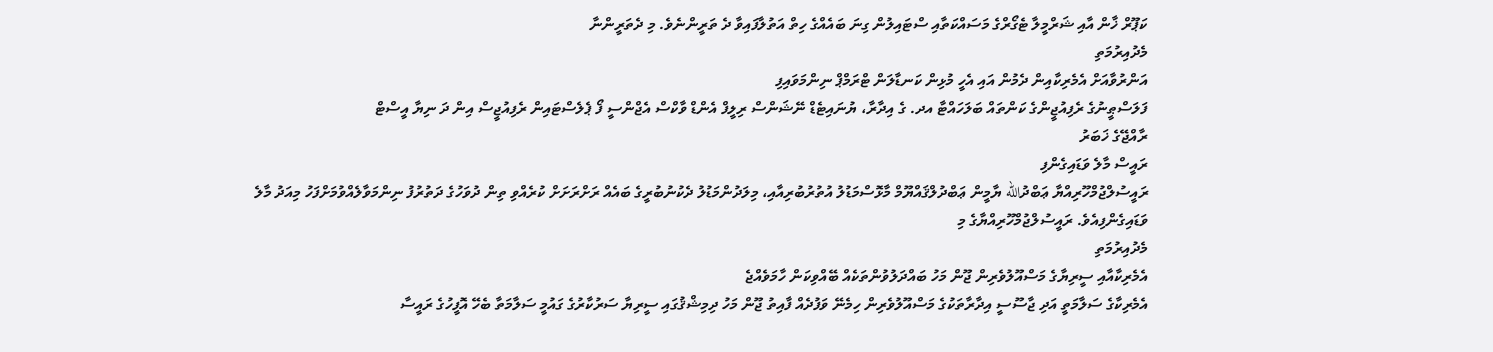ކަޕޫރް ޚާން އާއި ޝަރްމީލާ ޓެގޯރްގެ މަސައްކަތާއި ސްޓައިލުން ގިނަ ބައެއްގެ ހިތް އަތުލާފައިވާ ދެ ތަރީންނެވެ. މި ދެތަރީންނާ
މެދުއިރުމަތި
އަންރުވާއަށް އެމެރިކާއިން ދެމުން އައި އެހީ މުޅިން ކަނޑާލަން ޓްރަމްޕް ނިންމަވައިފި
ފަލަސްޠީނުގެ ރެފިއުޖީންގެ ކަންތައް ބަލަހައްޓާ އދ. ގެ އިދާރާ، ޔުނައިޓެޑް ނޭޝަންސް ރިލީފް އެންޑް ވާކްސް އެޖްންސީ ފޯ ޕެލެސްޓައިން ރެފިއުޖީސް އިން ދަ ނިޔާ އީސްޓް
ރާއްޖޭގެ ޚަބަރު
ރައީސް މާލެ ވަޑައިގެންފި
ރައީސުލްޖުމްހޫރިއްޔާ ޢަބްދުالله ޔާމީން ޢަބްދުލްޤައްޔޫމް މާޅޮސްމަޑުލު އުތުރުބުރިއާއި، މިލަދުންމަޑުލު ދެކުނުބުރީގެ ބައެއް ރަށްރަށަށް ކުރެއްވި ތިން ދުވަހުގެ ދަތުރުފު ނިންމަވާލެއްވުމަށްފަހު މިއަދު މާލެ ވަޑައިގެންފިއެވެ. ރައީސުލްޖުމްހޫރިއްޔާގެ މި
މެދުއިރުމަތި
އެމެރިކާއާއި ސީރިޔާގެ މަސްއޫލުވެރިން ޖޫން މަހު ބައްދަލުވުންތަކެއް ބޭއްވިކަން ހާމަވެއްޖެ
އެމެރިކާގެ ސަލާމަތީ އަދި ޖާސޫސީ އިދާރާތަކުގެ މަސްއޫލުވެރިން ހިމެނޭ ވަފުދެއް ފާއިތު ޖޫން މަހު ދިމިޝްޤުގައި ސީރިޔާ ސަރުކާރުގެ ގައުމީ ސަލާމަތާ ބެހޭ އޮފީހުގެ ރައީސާ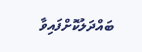ބައްދަލުކޮށްފައިވާ